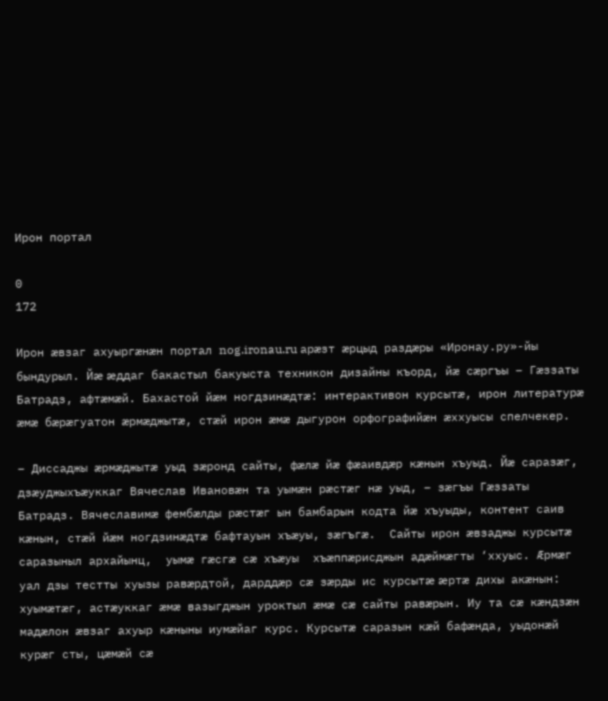Ирон портал

0
172

Ирон æвзаг ахуыргæнæн портал nog.ironau.ru арæзт æрцыд раздæры «Иронау.ру»-йы бындурыл. Йæ æддаг бакастыл бакуыста техникон дизайны къорд, йæ сæргъы – Гæззаты Батрадз, афтæмæй. Бахастой йæм ногдзинæдтæ: интерактивон курсытæ, ирон литературæ æмæ бæрæгуатон æрмæджытæ, стæй ирон æмæ дыгурон орфографийæн æххуысы спелчекер.

– Диссаджы æрмæджытæ уыд зæронд сайты, фæлæ йæ фæаивдæр кæнын хъуыд. Йæ саразæг, дзæуджыхъæуккаг Вячеслав Ивановæн та уымæн рæстæг нæ уыд, – зæгъы Гæззаты Батрадз. Вячеславимæ фембæлды рæстæг ын бамбарын кодта йæ хъуыды, контент саив кæнын, стæй йæм ногдзинæдтæ бафтауын хъæуы, зæгъгæ.  Сайты ирон æвзаджы курсытæ саразыныл архайынц,  уымæ гæсгæ сæ хъæуы  хъæппæрисджын адæймæгты ‘ххуыс. Æрмæг уал дзы тестты хуызы равæрдтой, дарддæр сæ зæрды ис курсытæ æртæ дихы акæнын: хуымæтæг, астæуккаг æмæ вазыгджын уроктыл æмæ сæ сайты равæрын. Иу та сæ кæндзæн мадæлон æвзаг ахуыр кæныны иумæйаг курс. Курсытæ саразын кæй бафæнда, уыдонæй курæг сты, цæмæй сæ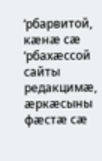‘рбарвитой, кæнæ сæ ‘рбахæссой сайты редакцимæ, æркæсыны фæстæ сæ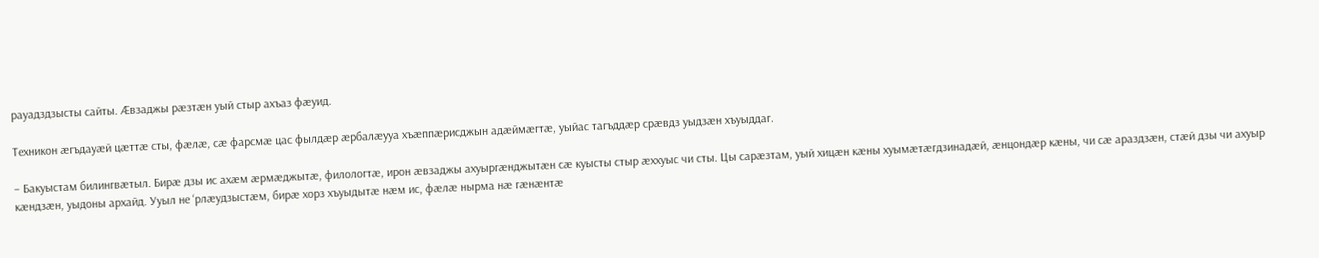рауадздзысты сайты. Æвзаджы рæзтæн уый стыр ахъаз фæуид.

Техникон æгъдауæй цæттæ сты, фæлæ, сæ фарсмæ цас фылдæр æрбалæууа хъæппæрисджын адæймæгтæ, уыйас тагъддæр срæвдз уыдзæн хъуыддаг.

– Бакуыстам билингвæтыл. Бирæ дзы ис ахæм æрмæджытæ, филологтæ, ирон æвзаджы ахуыргæнджытæн сæ куысты стыр æххуыс чи сты. Цы сарæзтам, уый хицæн кæны хуымæтæгдзинадæй, æнцондæр кæны, чи сæ араздзæн, стæй дзы чи ахуыр кæндзæн, уыдоны архайд. Ууыл не ‘рлæудзыстæм, бирæ хорз хъуыдытæ нæм ис, фæлæ нырма нæ гæнæнтæ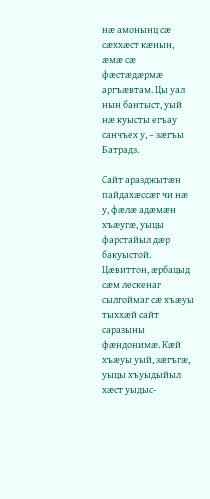нæ амонынц сæ сæххæст кæнын, æмæ сæ фæстæдæрмæ аргъæвтам. Цы уал нын бантыст, уый нæ куысты егъау санчъех у, – зæгъы Батрадз.

Сайт аразджытæн пайдахæссæг чи нæ у, фæлæ адæмæн хъæугæ, уыцы фарстайыл дæр бакуыстой. Цæвиттон, æрбацыд сæм лескенаг сылгоймаг сæ хъæуы тыххæй сайт саразыны фæндонимæ. Кæй хъæуы уый, зæгъгæ, уыцы хъуыдыйыл хæст уыдыс-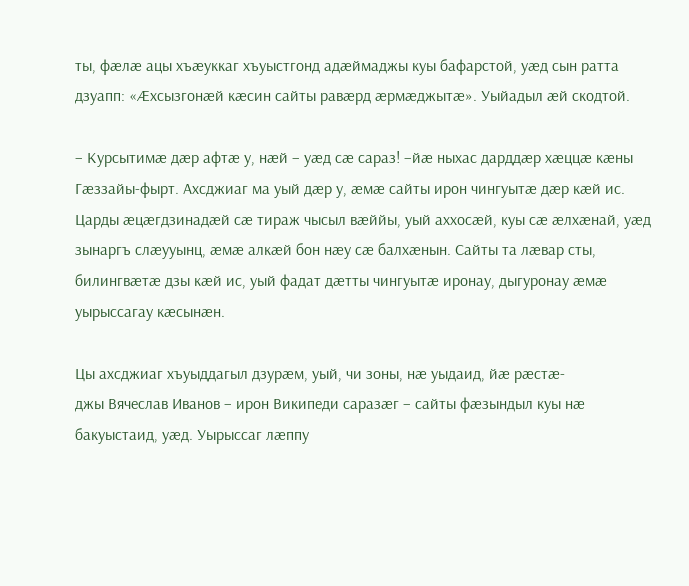ты, фæлæ ацы хъæуккаг хъуыстгонд адæймаджы куы бафарстой, уæд сын ратта дзуапп: «Æхсызгонæй кæсин сайты равæрд æрмæджытæ». Уыйадыл æй скодтой.

– Курсытимæ дæр афтæ у, нæй – уæд сæ сараз! –йæ ныхас дарддæр хæццæ кæны Гæззайы-фырт. Ахсджиаг ма уый дæр у, æмæ сайты ирон чингуытæ дæр кæй ис. Царды æцæгдзинадæй сæ тираж чысыл вæййы, уый аххосæй, куы сæ æлхæнай, уæд зынаргъ слæууынц, æмæ алкæй бон нæу сæ балхæнын. Сайты та лæвар сты, билингвæтæ дзы кæй ис, уый фадат дæтты чингуытæ иронау, дыгуронау æмæ уырыссагау кæсынæн.

Цы ахсджиаг хъуыддагыл дзурæм, уый, чи зоны, нæ уыдаид, йæ рæстæ-
джы Вячеслав Иванов – ирон Википеди саразæг – сайты фæзындыл куы нæ бакуыстаид, уæд. Уырыссаг лæппу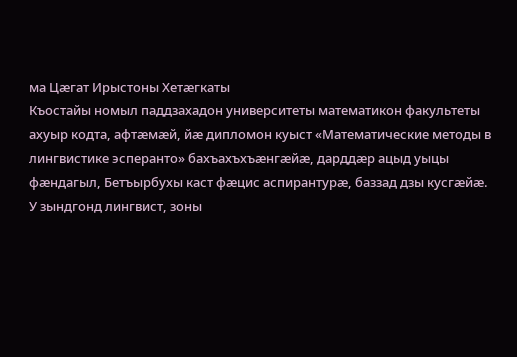ма Цæгат Ирыстоны Хетæгкаты
Къостайы номыл паддзахадон университеты математикон факультеты
ахуыр кодта, афтæмæй, йæ дипломон куыст «Математические методы в лингвистике эсперанто» бахъахъхъæнгæйæ, дарддæр ацыд уыцы фæндагыл, Бетъырбухы каст фæцис аспирантурæ, баззад дзы кусгæйæ. У зындгонд лингвист, зоны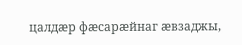цалдæр фæсарæйнаг æвзаджы,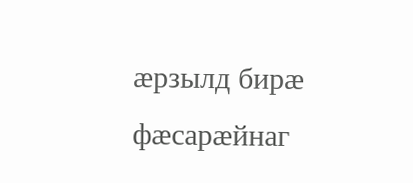æрзылд бирæ фæсарæйнаг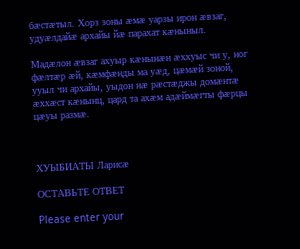бæстæтыл. Хорз зоны æмæ уарзы ирон æвзаг, удуæлдайæ архайы йæ парахат кæныныл.

Мадæлон æвзаг ахуыр кæнынæн æххуыс чи у, ног фæлтæр æй, кæмфæнды ма уæд, цæмæй зоной, ууыл чи архайы, уыдон нæ рæстæджы домæнтæ æххæст кæнынц, цард та ахæм адæймæгты фæрцы цæуы размæ.



ХУЫБИАТЫ Ларисæ

ОСТАВЬТЕ ОТВЕТ

Please enter your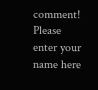comment!
Please enter your name here